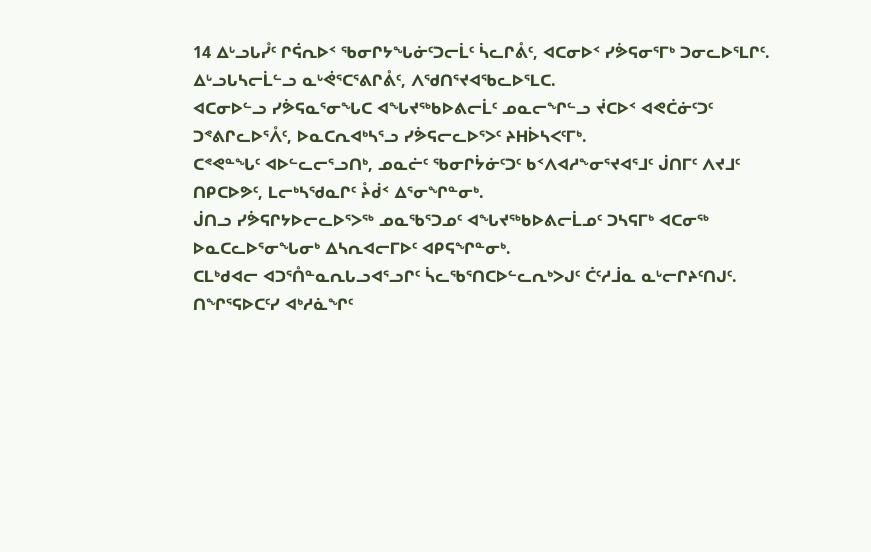14 ᐃᒡᓗᒐᓮᑦ ᒋᕌᕆᐅᑉ ᖃᓂᒋᔭᖓᓃᑦᑐᓕᒫᑦ ᓵᓚᒋᕔᑦ, ᐊᑕᓂᐅᑉ ᓯᕘᕋᓂᕐᒥᒃ ᑐᓂᓚᐅᕐᒪᒋᑦ. ᐃᒡᓗᒐᓴᓕᒫᓪᓗ ᓇᒡᕚᕐᑕᕐᕕᒋᕔᑦ, ᐱᖁᑎᕐᔪᐊᖃᓚᐅᕐᒪᑕ.
ᐊᑕᓂᐅᓪᓗ ᓯᕘᕋᓇᕐᓂᖓᑕ ᐊᖓᔪᖅᑲᐅᕕᓕᒫᑦ ᓄᓇᓕᖏᓪᓗ ᔫᑕᐅᑉ ᐊᕙᑖᓃᑦᑐᑦ ᑐᕝᕕᒋᓚᐅᕐᐰᑦ, ᐅᓇᑕᕆᐊᒃᓴᕐᓗ ᓯᕘᕋᓕᓚᐅᕐᐳᑦ ᔨᕼᐆᓴᐸᑦᒥᒃ.
ᑕᕝᕙᓐᖓᑦ ᐊᐅᓪᓚᓕᕐᓗᑎᒃ, ᓄᓇᓖᑦ ᖃᓂᒋᔮᓃᑦᑐᑦ ᑲᑉᐱᐊᓱᖕᓂᕐᔪᐊᕐᒧᑦ ᒎᑎᒥᑦ ᐱᔪᒧᑦ ᑎᑭᑕᐅᕗᑦ, ᒪᓕᒃᓴᖁᓇᒋᑦ ᔧᑰᑉ ᐃᕐᓂᖏᓐᓂᒃ.
ᒎᑎᓗ ᓯᕘᕋᒋᔭᐅᓕᓚᐅᕐᐳᖅ ᓄᓇᖃᕐᑐᓄᑦ ᐊᖓᔪᖅᑲᐅᕕᓕᒫᓄᑦ ᑐᓴᕋᒥᒃ ᐊᑕᓂᖅ ᐅᓇᑕᓚᐅᕐᓂᖓᓂᒃ ᐃᓴᕆᐊᓕᒥᐅᑦ ᐊᑭᕋᖏᓐᓂᒃ.
ᑕᒪᒃᑯᐊᓕ ᐊᑐᕐᑍᓐᓇᕆᒐᓗᐊᕐᓗᒋᑦ ᓵᓚᖃᕐᑎᑕᐅᓪᓚᕆᒃᐳᒍᑦ ᑖᑦᓱᒨᓇ ᓇᒡᓕᒋᔨᑦᑎᒍᑦ.
ᑎᖏᕐᕋᐅᑕᑦᓯ ᐊᒃᓱᓈᖏᑦ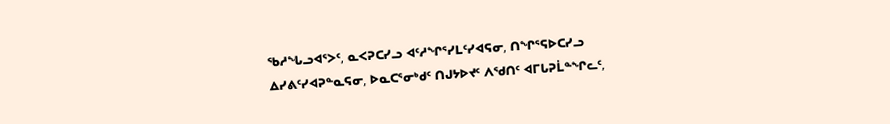ᖃᓱᖓᓗᐊᕐᐳᑦ, ᓇᐸᕈᑕᓯᓗ ᐊᑦᓱᖏᕐᓯᒪᑦᓯᐊᕋᓂ, ᑎᖏᕐᕋᐅᑕᓯᓗ ᐃᓯᕕᑦᓯᐊᕈᓐᓇᕋᓂ, ᐅᓇᑕᕐᓂᒃᑯᑦ ᑎᒍᔭᐅᔪᑦ ᐱᖁᑎᑦ ᐊᒥᒐᕈᒫᓐᖏᓚᑦ,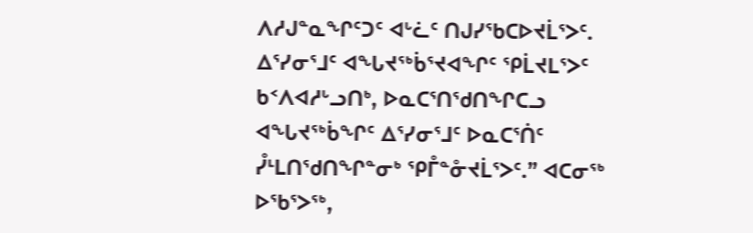ᐱᓱᒍᓐᓇᖏᑦᑐᑦ ᐊᒡᓛᑦ ᑎᒍᓯᖃᑕᐅᔪᒫᕐᐳᑦ.
ᐃᕐᓯᓂᕐᒧᑦ ᐊᖓᔪᖅᑳᕐᔪᐊᖏᑦ ᕿᒫᔪᒪᕐᐳᑦ ᑲᑉᐱᐊᓱᒡᓗᑎᒃ, ᐅᓇᑕᕐᑎᖁᑎᖏᑕᓗ ᐊᖓᔪᖅᑳᖏᑦ ᐃᕐᓯᓂᕐᒧᑦ ᐅᓇᑕᕐᑏᑦ ᓮᒻᒪᑎᖁᑎᖏᓐᓂᒃ ᕿᒤᓐᓁᔪᒫᕐᐳᑦ.” ᐊᑕᓂᖅ ᐅᖃᕐᐳᖅ,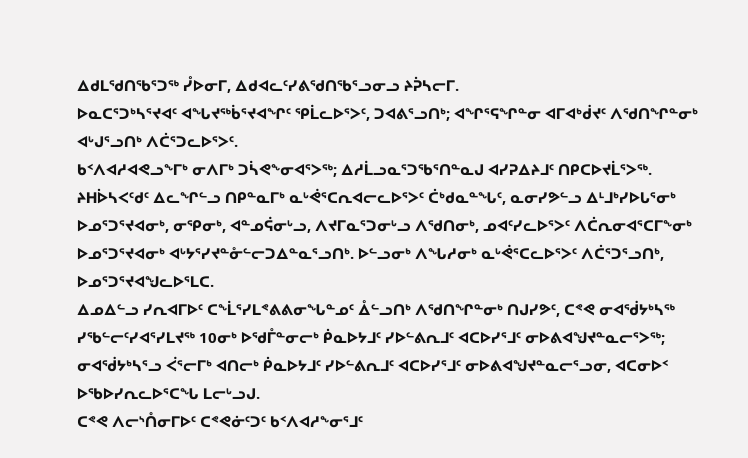ᐃᑯᒪᖁᑎᖃᕐᑐᖅ ᓮᐅᓂᒥ, ᐃᑯᐊᓚᑦᓯᕕᖁᑎᖃᕐᓗᓂᓗ ᔨᕉᓴᓕᒥ.
ᐅᓇᑕᕐᑐᒃᓴᕐᔪᐊᑦ ᐊᖓᔪᖅᑳᕐᔪᐊᖏᑦ ᕿᒫᓚᐅᕐᐳᑦ, ᑐᐊᕕᕐᓗᑎᒃ; ᐊᖏᕐᕋᖏᓐᓂ ᐊᒥᐊᒃᑰᔪᑦ ᐱᖁᑎᖏᓐᓂᒃ ᐊᒡᒍᕐᓗᑎᒃ ᐱᑖᕐᑐᓚᐅᕐᐳᑦ.
ᑲᑉᐱᐊᓱᐊᕙᓗᖕᒥᒃ ᓂᐱᒥᒃ ᑐᓵᕙᖕᓂᐊᕐᐳᖅ; ᐃᓱᒫᓗᓇᕐᑐᖃᕐᑎᓐᓇᒍ ᐊᓯᕈᐃᔨᒧᑦ ᑎᑭᑕᐅᔪᒫᕐᐳᖅ.
ᔨᕼᐆᓴᐸᑦᑯᑦ ᐃᓚᖏᓪᓗ ᑎᑭᓐᓇᒥᒃ ᓇᒡᕚᕐᑕᕆᐊᓕᓚᐅᕐᐳᑦ ᑖᒃᑯᓇᓐᖓᑦ, ᓇᓂᓯᕗᓪᓗ ᐃᒻᒧᒃᓯᐅᒐᕐᓂᒃ ᐅᓄᕐᑐᕐᔪᐊᓂᒃ, ᓂᕿᓂᒃ, ᐊᓐᓄᕌᓂᒡᓗ, ᐱᔪᒥᓇᕐᑐᓂᒡᓗ ᐱᖁᑎᓂᒃ, ᓄᐊᑦᓯᓚᐅᕐᐳᑦ ᐱᑖᕆᓂᐊᕐᑕᒥᖕᓂᒃ ᐅᓄᕐᑐᕐᔪᐊᓂᒃ ᐊᒡᔭᕐᓯᔪᓐᓁᓪᓕᑐᐃᓐᓇᕐᓗᑎᒃ. ᐅᓪᓗᓂᒃ ᐱᖓᓱᓂᒃ ᓇᒡᕚᕐᑕᓚᐅᕐᐳᑦ ᐱᑖᕐᑐᕐᓗᑎᒃ, ᐅᓄᕐᑐᕐᔪᐊᖑᓚᐅᕐᒪᑕ.
ᐃᓄᐃᓪᓗ ᓯᕆᐊᒥᐅᑦ ᑕᖕᒫᕐᓯᒪᕝᕕᕕᓂᖓᓐᓄᑦ ᐂᓪᓗᑎᒃ ᐱᖁᑎᖏᓐᓂᒃ ᑎᒍᓯᕗᑦ, ᑕᕝᕙ ᓂᐊᖂᔭᒃᓴᖅ ᓯᖃᓪᓕᑦᓯᐊᕐᓯᒪᔪᖅ 10ᓂᒃ ᐅᖁᒤᓐᓂᓕᒃ ᑮᓇᐅᔭᒧᑦ ᓯᐅᓪᕕᕆᒧᑦ ᐊᑕᐅᓯᕐᒧᑦ ᓂᐅᕕᐊᖑᔪᓐᓇᓕᕐᐳᖅ; ᓂᐊᖂᔭᒃᓴᕐᓗ ᐹᕐᓕᒥᒃ ᐊᑎᓕᒃ ᑮᓇᐅᔭᒧᑦ ᓯᐅᓪᕕᕆᒧᑦ ᐊᑕᐅᓯᕐᒧᑦ ᓂᐅᕕᐊᖑᔪᓐᓇᓕᕐᓗᓂ, ᐊᑕᓂᐅᑉ ᐅᖃᐅᓯᕆᓚᐅᕐᑕᖓ ᒪᓕᒡᓗᒍ.
ᑕᕝᕙ ᐱᓕᔅᑍᓂᒥᐅᑦ ᑕᕝᕙᓃᑦᑐᑦ ᑲᑉᐱᐊᓱᖕᓂᕐᒧᑦ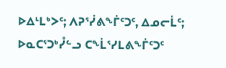ᐅᐃᒻᒪᒃᐳᑦ; ᐱᕈᕐᓰᕕᖕᒦᑦᑐᑦ, ᐃᓄᓕᒫᑦ; ᐅᓇᑕᕐᑐᒃᓮᓪᓗ ᑕᖕᒫᕐᓯᒪᕕᖕᒦᑦᑐᑦ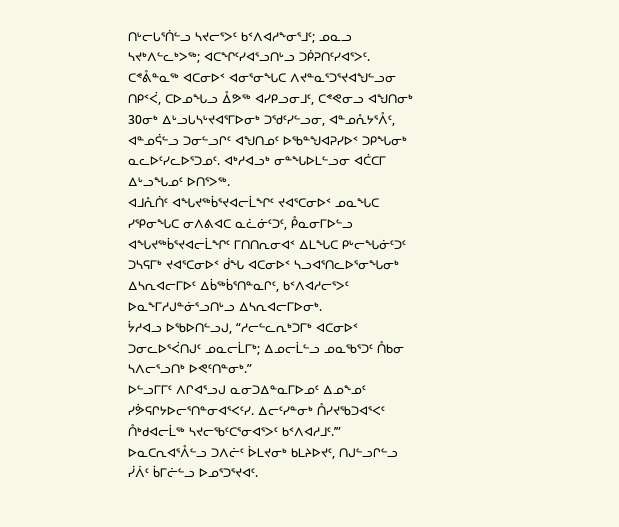ᑎᒡᓕᒐᕐᑏᓪᓗ ᓴᔪᓕᕐᐳᑦ ᑲᑉᐱᐊᓱᖕᓂᕐᒧᑦ; ᓄᓇᓗ ᓴᔪᒃᐱᓪᓚᒃᐳᖅ; ᐊᑕᖏᑦᓯᐊᕐᓗᑎᒡᓗ ᑐᑮᕈᑎᑦᓯᐊᕐᐳᑦ.
ᑕᕝᕔᓐᓇᖅ ᐊᑕᓂᐅᑉ ᐊᓂᕐᓂᖓᑕ ᐱᔪᓐᓇᕐᑐᕐᔪᐊᖑᓪᓗᓂ ᑎᑭᑉᐹ, ᑕᐅᓄᖓᓗ ᐂᕗᖅ ᐊᓯᑭᓗᓂᒧᑦ, ᑕᕝᕙᓂᓗ ᐊᖑᑎᓂᒃ 30ᓂᒃ ᐃᒡᓗᒐᓴᒡᔪᐊᕐᒥᐅᓂᒃ ᑐᖁᑦᓯᓪᓗᓂ, ᐊᓐᓄᕅᔭᕐᐰᑦ, ᐊᓐᓄᕌᓪᓗ ᑐᓂᓪᓗᒋᑦ ᐊᖑᑎᓄᑦ ᐅᖃᓐᖑᐊᕈᓯᐅᑉ ᑐᑭᖓᓂᒃ ᓇᓚᐅᑦᓯᓚᐅᕐᑐᓄᑦ. ᐊᒃᓱᐊᓗᒃ ᓂᓐᖓᐅᒪᓪᓗᓂ ᐊᑖᑕᒥ ᐃᒡᓗᖓᓄᑦ ᐅᑎᕐᐳᖅ.
ᐊᒧᕅᑏᑦ ᐊᖓᔪᖅᑳᕐᔪᐊᓕᒫᖏᑦ ᔪᐊᕐᑕᓂᐅᑉ ᓄᓇᖓᑕ ᓯᕿᓂᖓᑕ ᓂᐱᕕᐊᑕ ᓇᓛᓃᑦᑐᑦ, ᑬᓇᓂᒥᐅᓪᓗ ᐊᖓᔪᖅᑳᕐᔪᐊᓕᒫᖏᑦ ᒥᑎᑎᕆᓂᐊᑉ ᐃᒪᖓᑕ ᑭᒡᓕᖓᓃᑦᑐᑦ ᑐᓴᕋᒥᒃ ᔪᐊᕐᑕᓂᐅᑉ ᑰᖓ ᐊᑕᓂᐅᑉ ᓴᓗᐊᕐᑎᓚᐅᕐᓂᖓᓂᒃ ᐃᓴᕆᐊᓕᒥᐅᑦ ᐃᑳᖅᑳᕐᑎᓐᓇᒋᑦ, ᑲᑉᐱᐊᓱᓕᕐᐳᑦ ᐅᓇᖕᒥᓱᒍᓐᓃᕐᓗᑎᒡᓗ ᐃᓴᕆᐊᓕᒥᐅᓂᒃ.
ᔮᓱᐊᓗ ᐅᖃᐅᑎᓪᓗᒍ, “ᓱᓕᓪᓚᕆᒃᑐᒥᒃ ᐊᑕᓂᐅᑉ ᑐᓂᓚᐅᕐᐹᑎᒍᑦ ᓄᓇᓕᒫᒥᒃ; ᐃᓄᓕᒫᓪᓗ ᓄᓇᖃᕐᑐᑦ ᑍᑲᓂ ᓴᐱᓕᕐᓗᑎᒃ ᐅᕙᑦᑎᓐᓂᒃ.”
ᐅᓪᓗᒥᒥᑦ ᐱᒋᐊᕐᓗᒍ ᓇᓂᑐᐃᓐᓇᒥᐅᓄᑦ ᐃᓄᖕᓄᑦ ᓯᕘᕋᒋᔭᐅᓕᕐᑎᓐᓂᐊᕐᐸᑦᓯ. ᐃᓕᑦᓯᓐᓂᒃ ᑍᓯᔪᖃᑐᐊᕐᐸᑦ ᑍᒃᑯᐊᓕᒫᖅ ᓴᔪᓕᖃᑦᑕᕐᓂᐊᕐᐳᑦ ᑲᑉᐱᐊᓱᒧᑦ.’”
ᐅᓇᑕᕆᐊᕐᐰᓪᓗ ᑐᐱᓖᑦ ᐆᒪᔪᓂᒃ ᑲᒪᔨᐅᔪᑦ, ᑎᒍᓪᓗᒋᓪᓗ ᓰᐲᑦ ᑳᒥᓖᓪᓗ ᐅᓄᕐᑐᕐᔪᐊᑦ.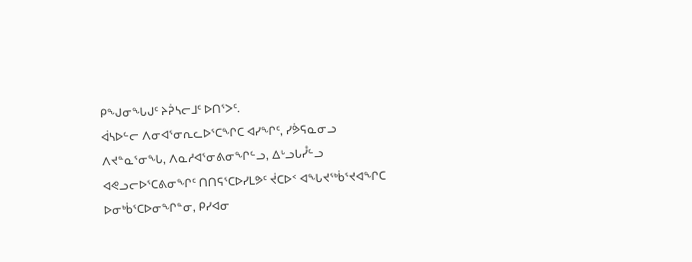ᑭᖑᓂᖓᒍᑦ ᔨᕉᓴᓕᒧᑦ ᐅᑎᕐᐳᑦ.
ᐋᓴᐅᓪᓕ ᐱᓂᐊᕐᓂᕆᓚᐅᕐᑕᖏᑕ ᐊᓯᖏᑦ, ᓯᕘᕋᓇᓂᓗ ᐱᔪᓐᓇᕐᓂᖓ, ᐱᓇᓱᐊᕐᓂᕕᓂᖏᓪᓗ, ᐃᒡᓗᒐᓮᓪᓗ ᐊᕙᓗᓕᐅᕐᑕᕕᓂᖏᑦ ᑎᑎᕋᕐᑕᐅᓯᒪᕗᑦ ᔫᑕᐅᑉ ᐊᖓᔪᖅᑳᕐᔪᐊᖏᑕ ᐅᓂᒃᑳᕐᑕᐅᓂᖏᓐᓂ, ᑭᓯᐊᓂ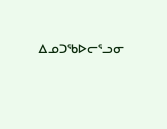ᐃᓄᑐᖃᐅᓕᕐᓗᓂ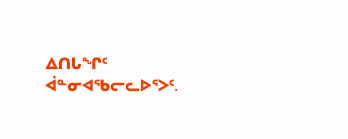ᐃᑎᒐᖏᑦ ᐋᓐᓂᐊᖃᓕᓚᐅᕐᐳᑦ.